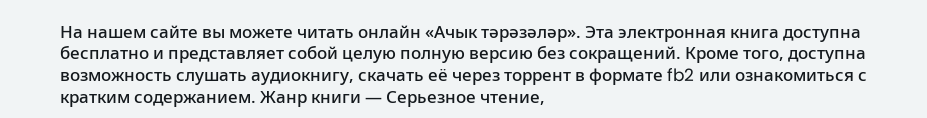На нашем сайте вы можете читать онлайн «Ачык тәрәзәләр». Эта электронная книга доступна бесплатно и представляет собой целую полную версию без сокращений. Кроме того, доступна возможность слушать аудиокнигу, скачать её через торрент в формате fb2 или ознакомиться с кратким содержанием. Жанр книги — Серьезное чтение,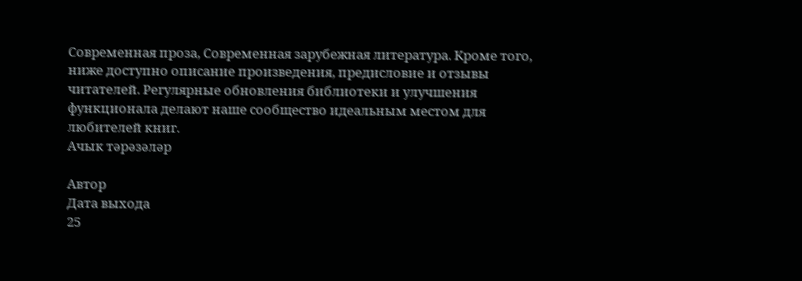Современная проза, Современная зарубежная литература. Кроме того, ниже доступно описание произведения, предисловие и отзывы читателей. Регулярные обновления библиотеки и улучшения функционала делают наше сообщество идеальным местом для любителей книг.
Ачык тәрәзәләр

Автор
Дата выхода
25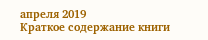апреля 2019
Краткое содержание книги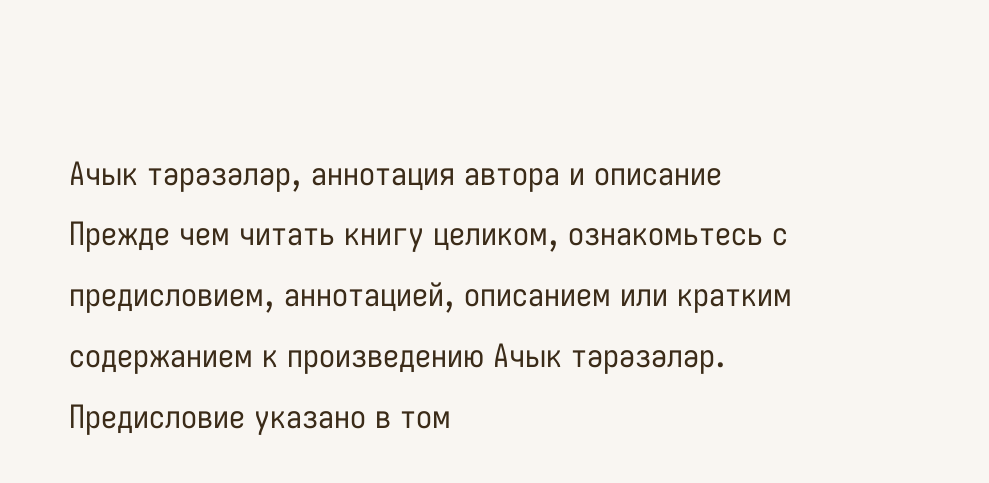Ачык тәрәзәләр, аннотация автора и описание
Прежде чем читать книгу целиком, ознакомьтесь с предисловием, аннотацией, описанием или кратким содержанием к произведению Ачык тәрәзәләр. Предисловие указано в том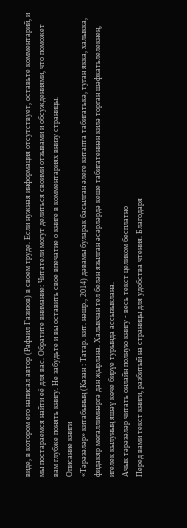виде, в котором его написал автор (Рафаил Газизов) в своем труде. Если нужная информация отсутствует, оставьте комментарий, и мы постараемся найти её для вас. Обратите внимание: Читатели могут делиться своими отзывами и обсуждениями, что поможет вам глубже понять книгу. Не забудьте и вы оставить свое впечатие о книге в комментариях внизу страницы.
Описание книги
«Тәрәзәләр» китабының (Казан : Татар. кит. нәшр., 2014) дәвамы буларак басылган әлеге китапта табигатькә, туган якка, халыкка, фидакяр мөгаллимнәргә дан җырлана. Халыкчан тел белән язылган әсәрләрдә кеше табигатеннән килә торган шәфкатьлелекнең, игелек кылуның яшәү көче бирүе турында ассызыклана.
Ачык тәрәзәләр читать онлайн полную книгу - весь текст целиком бесплатно
Перед вами текст книги, разбитый на страницы для удобства чтения. Благодаря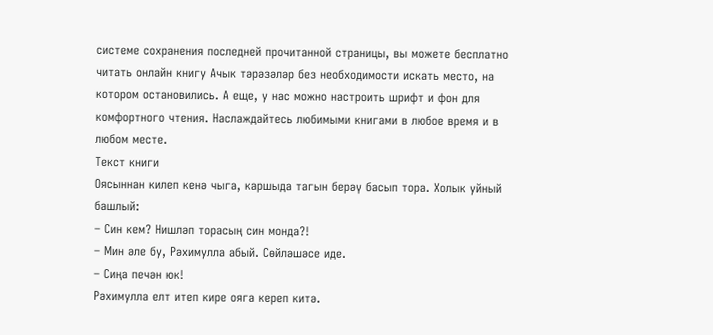системе сохранения последней прочитанной страницы, вы можете бесплатно читать онлайн книгу Ачык тәрәзәләр без необходимости искать место, на котором остановились. А еще, у нас можно настроить шрифт и фон для комфортного чтения. Наслаждайтесь любимыми книгами в любое время и в любом месте.
Текст книги
Оясыннан килеп кенә чыга, каршыда тагын берәү басып тора. Холык уйный башлый:
– Син кем? Нишләп торасың син монда?!
– Мин әле бу, Рәхимулла абый. Сөйләшәсе иде.
– Сиңа печән юк!
Рәхимулла елт итеп кире ояга кереп китә.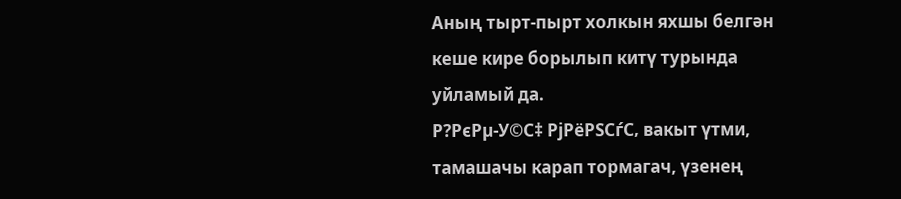Аның тырт-пырт холкын яхшы белгән кеше кире борылып китү турында уйламый да.
Р?РєРµ-У©С‡ РјРёРЅСѓС‚ вакыт үтми, тамашачы карап тормагач, үзенең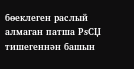бөеклеген раслый алмаган патша РѕСЏ тишегеннән башын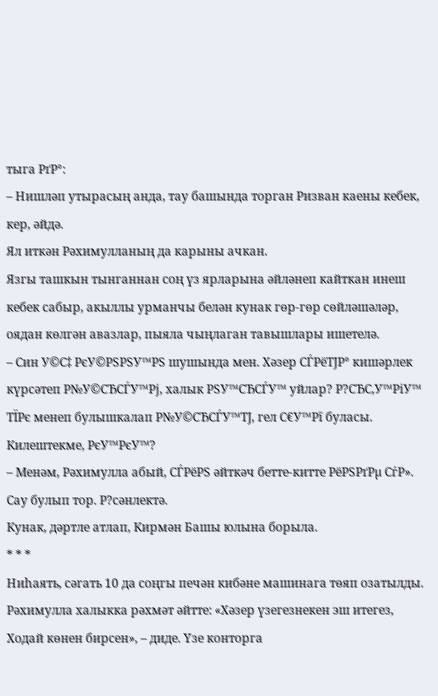тыга РґР°:
– Нишләп утырасың анда, тау башында торган Ризван каены кебек, кер, әйдә.
Ял иткән Рәхимулланың да карыны ачкан.
Язгы ташкын тынганнан соң үз ярларына әйләнеп кайткан инеш кебек сабыр, акыллы урманчы белән кунак гөр-гөр сөйләшәләр, оядан көлгән авазлар, пыяла чыңлаган тавышлары ишетелә.
– Син У©С‡ РєУ©РЅРЅУ™РЅ шушында мен. Хәзер СЃРёТЈР° кишәрлек күрсәтеп Р№У©СЂСЃУ™Рј, халык РЅУ™СЂСЃУ™ уйлар? Р?СЂС‚У™РіУ™ ТЇРє менеп булышкалап Р№У©СЂСЃУ™ТЈ, гел С€У™Рї буласы. Килештекме, РєУ™РєУ™?
– Менәм, Рәхимулла абый, СЃРёРЅ әйткәч бетте-китте РёРЅРґРµ СѓР». Сау булып тор. Р?сәнлектә.
Кунак, дәртле атлап, Кирмән Башы юлына борыла.
* * *
Ниһаять, сәгать 10 да соңгы печән кибәне машинага төяп озатылды. Рәхимулла халыкка рәхмәт әйтте: «Хәзер үзегезнекен эш итегез, Ходай көнен бирсен», – диде. Үзе конторга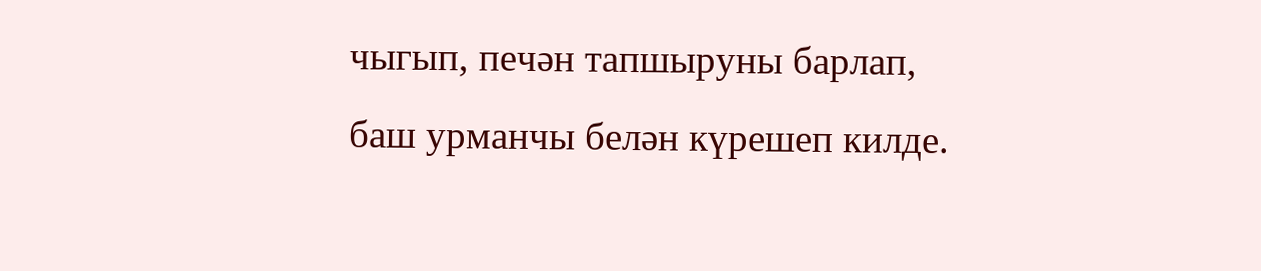чыгып, печән тапшыруны барлап, баш урманчы белән күрешеп килде.